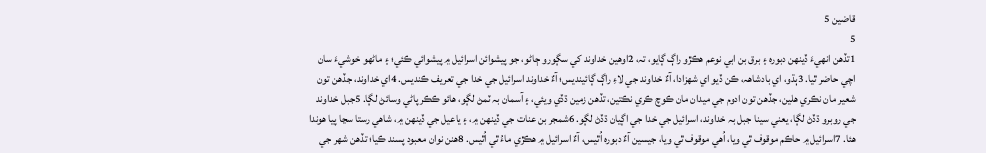قاضين 5
5
1تڏهن انهيءَ ڏينهن دبورہ ۽ برق بن ابي نوعم هڪڙو راڳ ڳايو، تہ، 2اوهين خداوند کي سڳورو ڄاڻو، جو پيشوائن اسرائيل ۾ پيشوائي ڪئي؛ ۽ ماڻهو خوشيءَ سان اچي حاضر ٿيا. 3ٻڌو، اي بادشاهہ، ڪن ڏيو اي شهزادا، آءٌ خداوند جي لاءِ راڳ ڳائينديس؛ آءٌ خداوند اسرائيل جي خدا جي تعريف ڪنديس. 4اي خداوند، جڏهن تون شعير مان نڪري هلين، جڏهن تون ادوم جي ميدان مان ڪوچ ڪري نڪتين، تڏهن زمين ڌڏي ويئي، ۽ آسمان بہ ٽمڻ لڳو، هائو ڪڪر پاڻي وسائڻ لڳا. 5جبل خداوند جي روبرو ڌڏڻ لڳا، يعني سينا جبل بہ خداوند، اسرائيل جي خدا جي اڳيان ڌڏڻ لڳو. 6شمجر بن عنات جي ڏينهن ۾، ۽ ياعيل جي ڏينهن ۾، شاهي رستا سڃا پيا هوندا هئا. 7اسرائيل ۾ حاڪم موقوف ٿي ويا، اُهي موقوف ٿي ويا، جيسين آءٌ دبورہ اُٿيس، آءٌ اسرائيل ۾ هڪڙي ماءُ ٿي اُٿيس. 8هنن نوان معبود پسند ڪيا؛ تڏهن شهر جي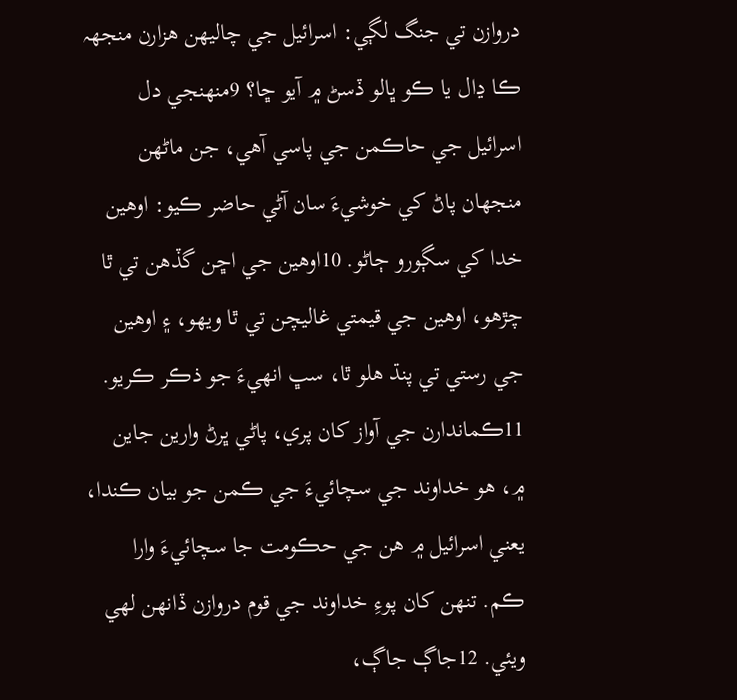دروازن تي جنگ لڳي: اسرائيل جي چاليهن هزارن منجهہ ڪا ڍال يا ڪو ڀالو ڏسڻ ۾ آيو ڇا؟ 9منهنجي دل اسرائيل جي حاڪمن جي پاسي آهي، جن ماڻهن منجهان پاڻ کي خوشيءَ سان آڻي حاضر ڪيو: اوهين خدا کي سڳورو ڄاڻو. 10اوهين جي اڇن گڏهن تي ٿا چڙهو، اوهين جي قيمتي غاليچن تي ٿا ويهو، ۽ اوهين جي رستي تي پنڌ هلو ٿا، سڀ انهيءَ جو ذڪر ڪريو. 11ڪماندارن جي آواز کان پري، پاڻي ڀرڻ وارين جاين ۾، هو خداوند جي سچائيءَ جي ڪمن جو بيان ڪندا، يعني اسرائيل ۾ هن جي حڪومت جا سچائيءَ وارا ڪم. تنهن کان پوءِ خداوند جي قوم دروازن ڏانهن لهي ويئي. 12جاڳ جاڳ،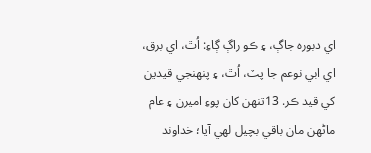اي دبورہ جاڳ، ۽ ڪو راڳ ڳاءِ: اُٿ، اي برق، اي ابي نوعم جا پٽ، اُٿ، ۽ پنهنجي قيدين کي قيد ڪر. 13تنهن کان پوءِ اميرن ۽ عام ماڻهن مان باقي بچيل لهي آيا؛ خداوند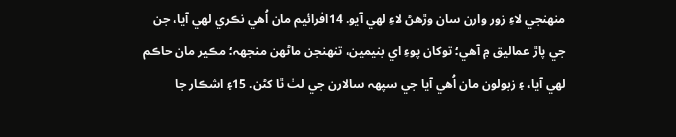منهنجي لاءِ زور وارن سان وڙهڻ لاءِ لهي آيو. 14افرائيم مان اُهي نڪري لهي آيا، جن جي پاڙ عماليق ۾ آهي؛ توکان پوءِ اي بنيمين، تنهنجن ماڻهن منجهہ؛ مڪير مان حاڪم لهي آيا، ۽ زبولون مان اُهي آيا جي سپهہ سالارن جي لٺ ٿا کڻن. 15۽ اشڪار جا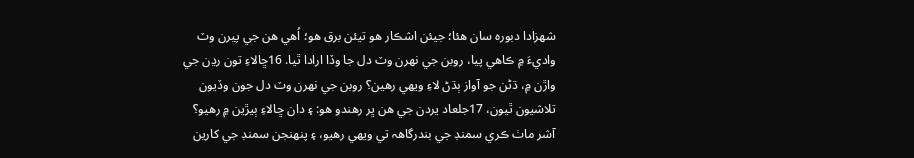شهزادا دبورہ سان هئا؛ جيئن اشڪار هو تيئن برق هو؛ اُهي هن جي پيرن وٽ واديءَ ۾ ڪاهي پيا، روبن جي نهرن وٽ دل جا وڏا ارادا ٿيا. 16ڇالاءِ تون رڍن جي واڙن ۾، ڌڻن جو آواز ٻڌڻ لاءِ ويهي رهين؟ روبن جي نهرن وٽ دل جون وڏيون تلاشيون ٿيون، 17جلعاد يردن جي هن ڀر رهندو هو: ۽ دان ڇالاءِ ٻيڙين ۾ رهيو؟ آشر ماٺ ڪري سمنڊ جي بندرگاهہ تي ويهي رهيو، ۽ پنهنجن سمنڊ جي کارين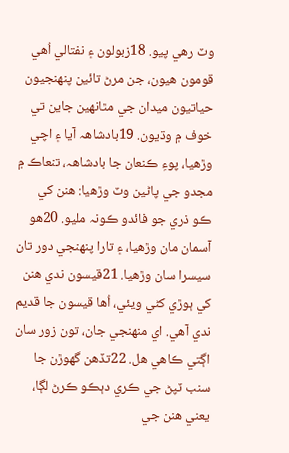وٽ رهي پيو. 18زبولون ۽ نفتالي اُهي قومون هيون، جن مرڻ تائين پنهنجيون حياتيون ميدان جي مٿانهين جاين تي خوف ۾ وڌيون. 19بادشاهہ آيا ۽ اچي وڙهيا، پوءِ ڪنعان جا بادشاهہ، تنعاڪ ۾ مجدو جي پاڻين وٽ وڙهيا: هنن کي ڪو ذري جو فائدو ڪونہ مليو. 20هو آسمان مان وڙهيا، ۽ تارا پنهنجي دور تان سيسرا سان وڙهيا. 21قيسون ندي هنن کي ٻوڙي کڻي ويئي، اُها قيسون جا قديم ندي آهي. اي منهنجي جان، تون زور سان اڳتي ڪاهي هل. 22تڏهن گهوڙن جا سنب ٽپڻ جي ڪري دٻڪو ڪرڻ لڳا، يعني هنن جي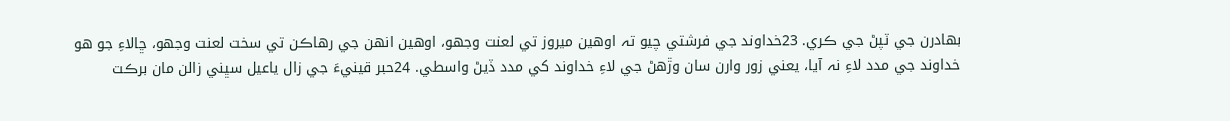بهادرن جي ٽپڻ جي ڪري. 23خداوند جي فرشتي چيو تہ اوهين ميروز تي لعنت وجهو، اوهين انهن جي رهاڪن تي سخت لعنت وجهو، ڇالاءِ جو هو خداوند جي مدد لاءِ نہ آيا، يعني زور وارن سان وڙهڻ جي لاءِ خداوند کي مدد ڏيڻ واسطي. 24حبر قينيءَ جي زال ياعيل سڀني زالن مان برڪت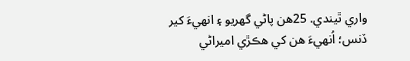واري ٿيندي. 25هن پاڻي گهريو ۽ انهيءَ کير ڏنس؛ اُنهيءَ هن کي هڪڙي اميراڻي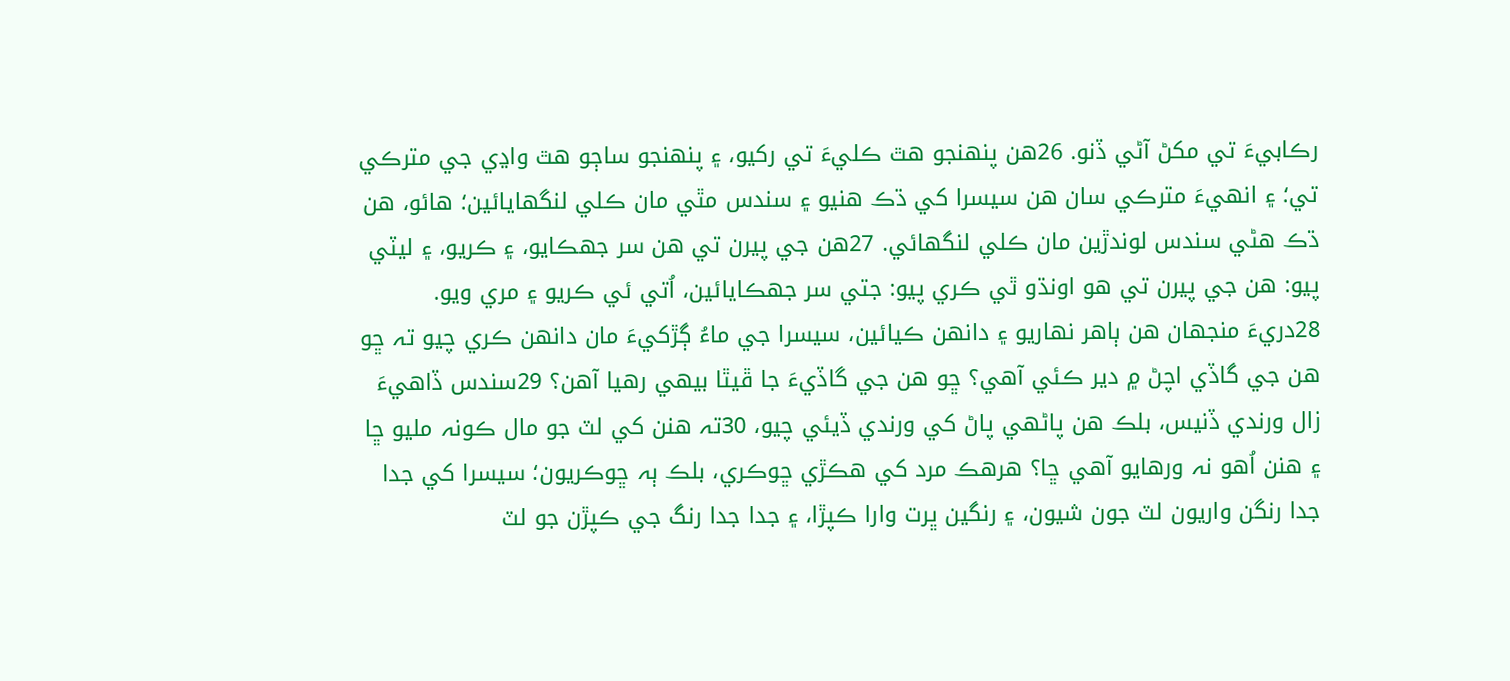رڪابيءَ تي مکڻ آڻي ڏنو. 26هن پنهنجو هٿ ڪليءَ تي رکيو، ۽ پنهنجو ساڄو هٿ واڍي جي مترڪي تي؛ ۽ انهيءَ مترڪي سان هن سيسرا کي ڌڪ هنيو ۽ سندس مٿي مان ڪلي لنگهايائين؛ هائو، هن ڌڪ هڻي سندس لوندڙين مان ڪلي لنگهائي. 27هن جي پيرن تي هن سر جهڪايو، ۽ ڪريو، ۽ ليٽي پيو: هن جي پيرن تي هو اونڌو ٿي ڪري پيو: جتي سر جهڪايائين، اُتي ئي ڪريو ۽ مري ويو. 28دريءَ منجهان هن ٻاهر نهاريو ۽ دانهن ڪيائين، سيسرا جي ماءُ ڳڙکيءَ مان دانهن ڪري چيو تہ ڇو هن جي گاڏي اچڻ ۾ دير ڪئي آهي؟ ڇو هن جي گاڏيءَ جا ڦيٿا بيهي رهيا آهن؟ 29سندس ڏاهيءَ زال ورندي ڏنيس، بلڪ هن پاڻهي پاڻ کي ورندي ڏيئي چيو، 30تہ هنن کي لٽ جو مال ڪونہ مليو ڇا ۽ هنن اُهو نہ ورهايو آهي ڇا؟ هرهڪ مرد کي هڪڙي ڇوڪري، بلڪ ٻہ ڇوڪريون؛ سيسرا کي جدا جدا رنگن واريون لٽ جون شيون، ۽ رنگين ڀرت وارا ڪپڙا، ۽ جدا جدا رنگ جي ڪپڙن جو لٽ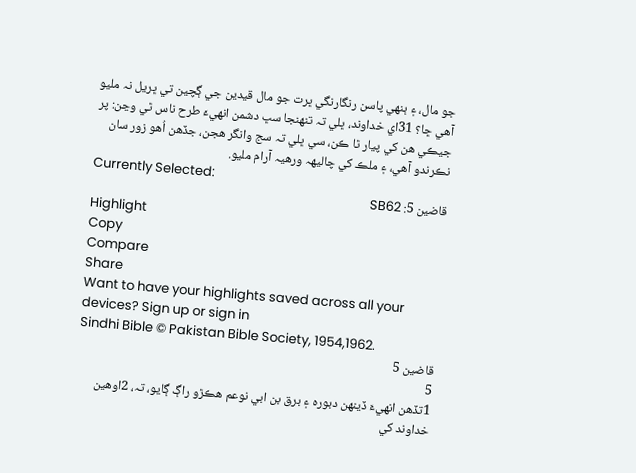جو مال، ۽ ٻنهي پاسن رنگارنگي ڀرت جو مال قيدين جي ڳچين تي ڀريل نہ مليو آهي ڇا؟ 31اي خداوند، ڀلي تہ تنهنجا سڀ دشمن انهيءَ طرح ناس ٿي وڃن: پر جيڪي هن کي پيار ٿا ڪن، سي ڀلي تہ سج وانگر هجن، جڏهن اُهو زور سان نڪرندو آهي، ۽ ملڪ کي چاليهہ ورهيہ آرام مليو.
Currently Selected:
قاضين 5: SB62
Highlight
Copy
Compare
Share
Want to have your highlights saved across all your devices? Sign up or sign in
Sindhi Bible © Pakistan Bible Society, 1954,1962.
قاضين 5
5
1تڏهن انهيءَ ڏينهن دبورہ ۽ برق بن ابي نوعم هڪڙو راڳ ڳايو، تہ، 2اوهين خداوند کي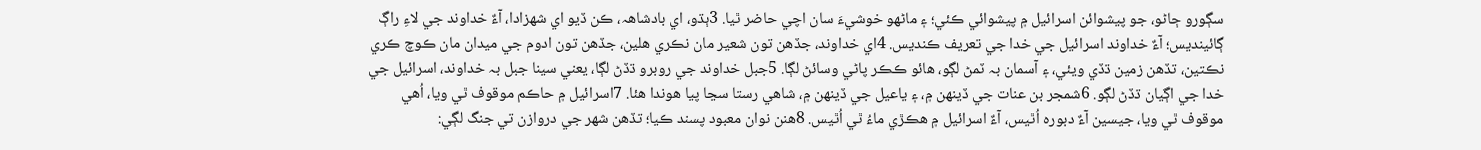سڳورو ڄاڻو، جو پيشوائن اسرائيل ۾ پيشوائي ڪئي؛ ۽ ماڻهو خوشيءَ سان اچي حاضر ٿيا. 3ٻڌو، اي بادشاهہ، ڪن ڏيو اي شهزادا، آءٌ خداوند جي لاءِ راڳ ڳائينديس؛ آءٌ خداوند اسرائيل جي خدا جي تعريف ڪنديس. 4اي خداوند، جڏهن تون شعير مان نڪري هلين، جڏهن تون ادوم جي ميدان مان ڪوچ ڪري نڪتين، تڏهن زمين ڌڏي ويئي، ۽ آسمان بہ ٽمڻ لڳو، هائو ڪڪر پاڻي وسائڻ لڳا. 5جبل خداوند جي روبرو ڌڏڻ لڳا، يعني سينا جبل بہ خداوند، اسرائيل جي خدا جي اڳيان ڌڏڻ لڳو. 6شمجر بن عنات جي ڏينهن ۾، ۽ ياعيل جي ڏينهن ۾، شاهي رستا سڃا پيا هوندا هئا. 7اسرائيل ۾ حاڪم موقوف ٿي ويا، اُهي موقوف ٿي ويا، جيسين آءٌ دبورہ اُٿيس، آءٌ اسرائيل ۾ هڪڙي ماءُ ٿي اُٿيس. 8هنن نوان معبود پسند ڪيا؛ تڏهن شهر جي دروازن تي جنگ لڳي: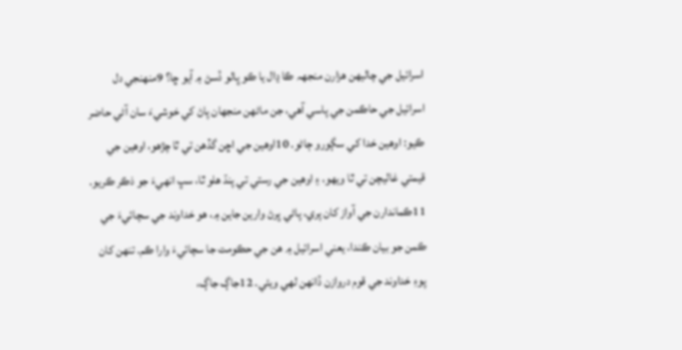اسرائيل جي چاليهن هزارن منجهہ ڪا ڍال يا ڪو ڀالو ڏسڻ ۾ آيو ڇا؟ 9منهنجي دل اسرائيل جي حاڪمن جي پاسي آهي، جن ماڻهن منجهان پاڻ کي خوشيءَ سان آڻي حاضر ڪيو: اوهين خدا کي سڳورو ڄاڻو. 10اوهين جي اڇن گڏهن تي ٿا چڙهو، اوهين جي قيمتي غاليچن تي ٿا ويهو، ۽ اوهين جي رستي تي پنڌ هلو ٿا، سڀ انهيءَ جو ذڪر ڪريو. 11ڪماندارن جي آواز کان پري، پاڻي ڀرڻ وارين جاين ۾، هو خداوند جي سچائيءَ جي ڪمن جو بيان ڪندا، يعني اسرائيل ۾ هن جي حڪومت جا سچائيءَ وارا ڪم. تنهن کان پوءِ خداوند جي قوم دروازن ڏانهن لهي ويئي. 12جاڳ جاڳ،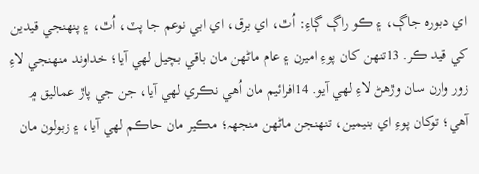اي دبورہ جاڳ، ۽ ڪو راڳ ڳاءِ: اُٿ، اي برق، اي ابي نوعم جا پٽ، اُٿ، ۽ پنهنجي قيدين کي قيد ڪر. 13تنهن کان پوءِ اميرن ۽ عام ماڻهن مان باقي بچيل لهي آيا؛ خداوند منهنجي لاءِ زور وارن سان وڙهڻ لاءِ لهي آيو. 14افرائيم مان اُهي نڪري لهي آيا، جن جي پاڙ عماليق ۾ آهي؛ توکان پوءِ اي بنيمين، تنهنجن ماڻهن منجهہ؛ مڪير مان حاڪم لهي آيا، ۽ زبولون مان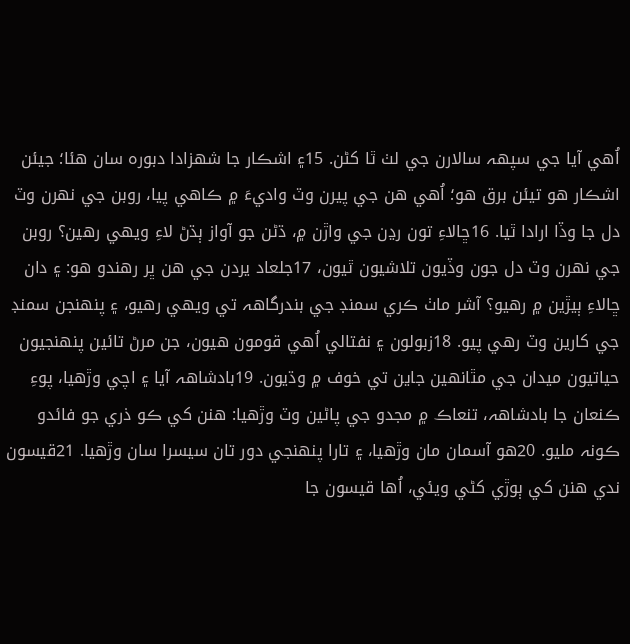اُهي آيا جي سپهہ سالارن جي لٺ ٿا کڻن. 15۽ اشڪار جا شهزادا دبورہ سان هئا؛ جيئن اشڪار هو تيئن برق هو؛ اُهي هن جي پيرن وٽ واديءَ ۾ ڪاهي پيا، روبن جي نهرن وٽ دل جا وڏا ارادا ٿيا. 16ڇالاءِ تون رڍن جي واڙن ۾، ڌڻن جو آواز ٻڌڻ لاءِ ويهي رهين؟ روبن جي نهرن وٽ دل جون وڏيون تلاشيون ٿيون، 17جلعاد يردن جي هن ڀر رهندو هو: ۽ دان ڇالاءِ ٻيڙين ۾ رهيو؟ آشر ماٺ ڪري سمنڊ جي بندرگاهہ تي ويهي رهيو، ۽ پنهنجن سمنڊ جي کارين وٽ رهي پيو. 18زبولون ۽ نفتالي اُهي قومون هيون، جن مرڻ تائين پنهنجيون حياتيون ميدان جي مٿانهين جاين تي خوف ۾ وڌيون. 19بادشاهہ آيا ۽ اچي وڙهيا، پوءِ ڪنعان جا بادشاهہ، تنعاڪ ۾ مجدو جي پاڻين وٽ وڙهيا: هنن کي ڪو ذري جو فائدو ڪونہ مليو. 20هو آسمان مان وڙهيا، ۽ تارا پنهنجي دور تان سيسرا سان وڙهيا. 21قيسون ندي هنن کي ٻوڙي کڻي ويئي، اُها قيسون جا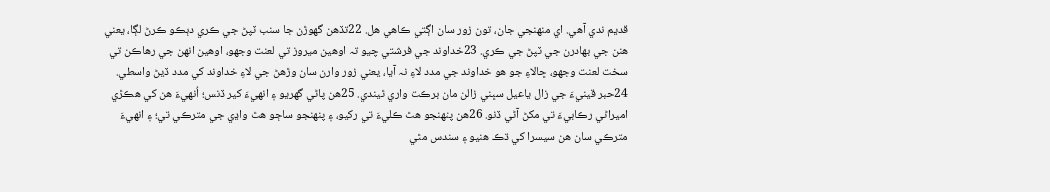قديم ندي آهي. اي منهنجي جان، تون زور سان اڳتي ڪاهي هل. 22تڏهن گهوڙن جا سنب ٽپڻ جي ڪري دٻڪو ڪرڻ لڳا، يعني هنن جي بهادرن جي ٽپڻ جي ڪري. 23خداوند جي فرشتي چيو تہ اوهين ميروز تي لعنت وجهو، اوهين انهن جي رهاڪن تي سخت لعنت وجهو، ڇالاءِ جو هو خداوند جي مدد لاءِ نہ آيا، يعني زور وارن سان وڙهڻ جي لاءِ خداوند کي مدد ڏيڻ واسطي. 24حبر قينيءَ جي زال ياعيل سڀني زالن مان برڪت واري ٿيندي. 25هن پاڻي گهريو ۽ انهيءَ کير ڏنس؛ اُنهيءَ هن کي هڪڙي اميراڻي رڪابيءَ تي مکڻ آڻي ڏنو. 26هن پنهنجو هٿ ڪليءَ تي رکيو، ۽ پنهنجو ساڄو هٿ واڍي جي مترڪي تي؛ ۽ انهيءَ مترڪي سان هن سيسرا کي ڌڪ هنيو ۽ سندس مٿي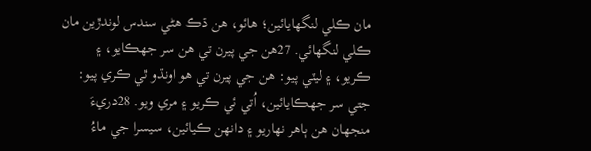مان ڪلي لنگهايائين؛ هائو، هن ڌڪ هڻي سندس لوندڙين مان ڪلي لنگهائي. 27هن جي پيرن تي هن سر جهڪايو، ۽ ڪريو، ۽ ليٽي پيو: هن جي پيرن تي هو اونڌو ٿي ڪري پيو: جتي سر جهڪايائين، اُتي ئي ڪريو ۽ مري ويو. 28دريءَ منجهان هن ٻاهر نهاريو ۽ دانهن ڪيائين، سيسرا جي ماءُ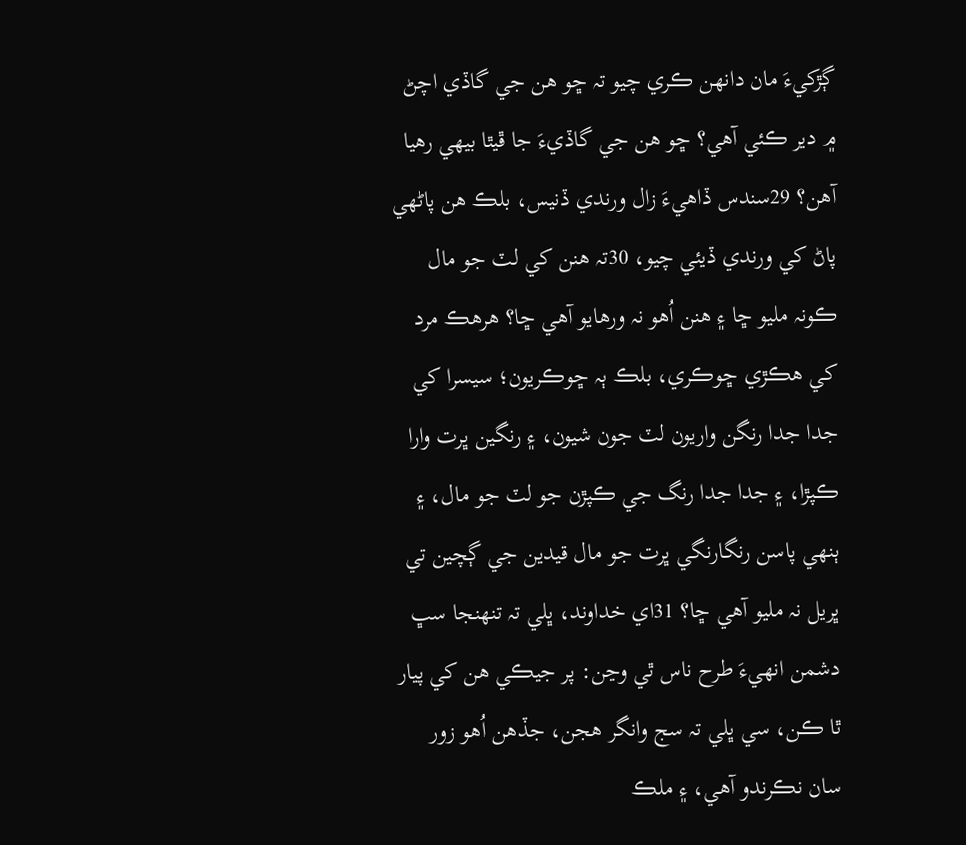ڳڙکيءَ مان دانهن ڪري چيو تہ ڇو هن جي گاڏي اچڻ ۾ دير ڪئي آهي؟ ڇو هن جي گاڏيءَ جا ڦيٿا بيهي رهيا آهن؟ 29سندس ڏاهيءَ زال ورندي ڏنيس، بلڪ هن پاڻهي پاڻ کي ورندي ڏيئي چيو، 30تہ هنن کي لٽ جو مال ڪونہ مليو ڇا ۽ هنن اُهو نہ ورهايو آهي ڇا؟ هرهڪ مرد کي هڪڙي ڇوڪري، بلڪ ٻہ ڇوڪريون؛ سيسرا کي جدا جدا رنگن واريون لٽ جون شيون، ۽ رنگين ڀرت وارا ڪپڙا، ۽ جدا جدا رنگ جي ڪپڙن جو لٽ جو مال، ۽ ٻنهي پاسن رنگارنگي ڀرت جو مال قيدين جي ڳچين تي ڀريل نہ مليو آهي ڇا؟ 31اي خداوند، ڀلي تہ تنهنجا سڀ دشمن انهيءَ طرح ناس ٿي وڃن: پر جيڪي هن کي پيار ٿا ڪن، سي ڀلي تہ سج وانگر هجن، جڏهن اُهو زور سان نڪرندو آهي، ۽ ملڪ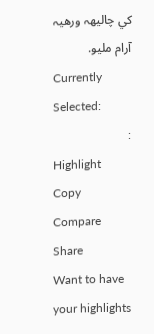کي چاليهہ ورهيہ آرام مليو.
Currently Selected:
:
Highlight
Copy
Compare
Share
Want to have your highlights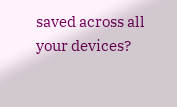saved across all your devices?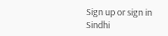Sign up or sign in
Sindhi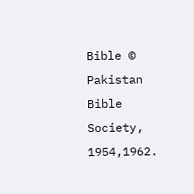Bible © Pakistan Bible Society, 1954,1962.